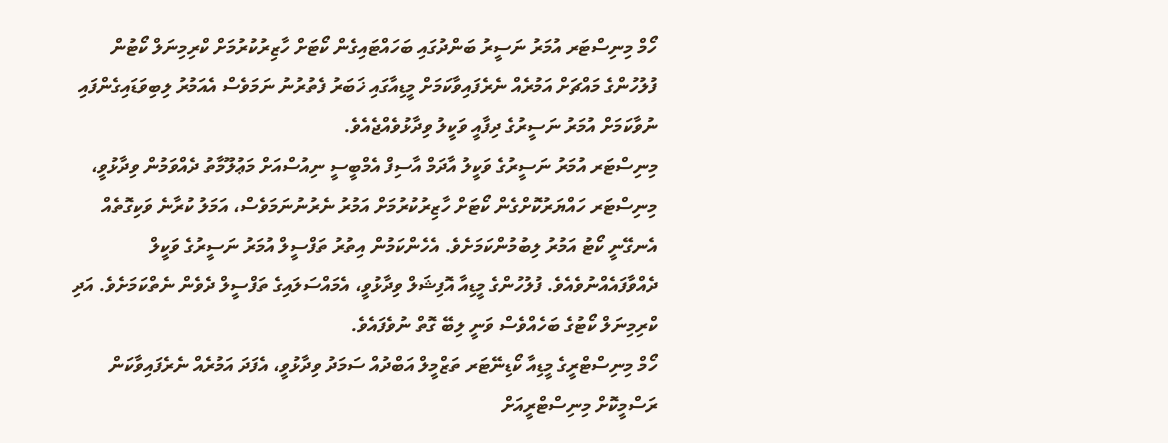ހޯމް މިނިސްޓަރ އުމަރު ނަސީރު ބަންދުގައި ބަހައްޓައިގެން ކޯޓަށް ހާޒިރުކުރުމަށް ކްރިމިނަލް ކޯޓުން ފުލުހުންގެ މައްޗަށް އަމުރެއް ނެރެފައިވާކަމަށް މީޑިއާގައި ޚަބަރު ފެތުރުނު ނަމަވެސް އެއަމުރު ލިބިވަޑައިގެންފައި ނުވާކަމަށް އުމަރު ނަސީރުގެ ދިފާއީ ވަކީލު ވިދާޅުވެއްޖެއެވެ.
މިނިސްޓަރ އުމަރު ނަސީރުގެ ވަކީލު އާދަމް އާސިފް އެމްބީސީ ނިއުސްއަށް މަޢުލޫމާތު ދެއްވަމުން ވިދާޅުވީ، މިނިސްޓަރ ހައްޔަރުކޮށްގެން ކޯޓަށް ހާޒިރުކުރުމަށް އަމުރު ނެރުނުނަމަވެސް، އަމަލު ކުރާނެ ވަކިގޮތެއް އެނގޭނީ ކޯޓު އަމުރު ލިބުމުންކަމަށެވެ. އެހެންކަމުން އިތުރު ތަފްސީލް އުމަރު ނަސީރުގެ ވަކީލް ދެއްވާފައެއްނުވެއެވެ. ފުލުހުންގެ މީޑިއާ އޮފިޝަލް ވިދާޅުވީ، އެމައްސަލައިގެ ތަފްސީލް ދެވެން ނެތްކަމަށެވެ. އަދި ކްރިމިނަލް ކޯޓުގެ ބަހެއްވެސް ވަނީ ލިބޭ ގޮތް ނުވެފައެވެ.
ހޯމް މިނިސްޓްރީގެ މީޑިއާ ކޯޑިނޭޓަރ ތަޒްމީލް އަބްދުއް ސަމަދު ވިދާޅުވީ، އެފަދަ އަމުރެއް ނެރެފައިވާކަން ރަސްމީކޮށް މިނިސްޓްރީއަށް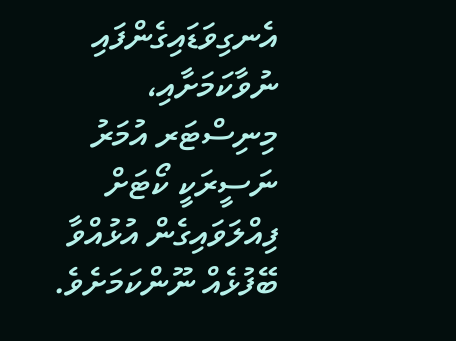އެނގިވަޑައިގެންފައި ނުވާކަމަށާއި، މިނިސްޓަރ އުމަރު ނަސީރަކީ ކޯޓަށް ފިއްލަވައިގެން އުޅުއްވާ ބޭފުޅެއް ނޫންކަމަށެވެ.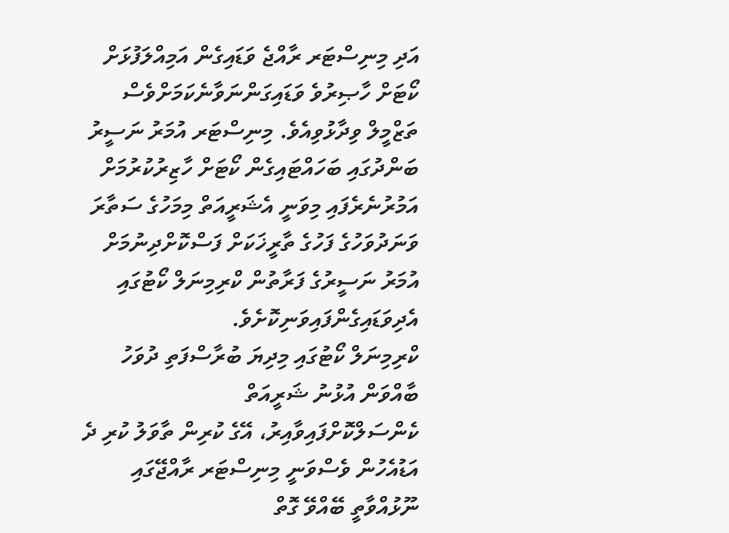އަދި މިނިސްޓަރ ރާއްޖެ ވަޑައިގެން އަމިއްލަފުޅަށް ކޯޓަށް ހާޞިރުވެ ވަޑައިގަންނަވާނެކަމަށްވެސް ތަޒްމީލް ވިދާޅުވިއެވެ. މިނިސްޓަރ އުމަރު ނަސީރު ބަންދުގައި ބަހައްޓައިގެން ކޯޓަށް ހާޒިރުކުރުމަށް އަމުރުނެރެފައި މިވަނީ އެޝަރީއަތް މިމަހުގެ ސަތާރަ ވަނަދުވަހުގެ ފަހުގެ ތާރީޚަކަށް ފަސްކޮށްދިނުމަށް އުމަރު ނަސީރުގެ ފަރާތުން ކްރިމިނަލް ކޯޓުގައި އެދިވަޑައިގެންފައިވަނިކޮށެވެ.
ކްރިމިނަލް ކޯޓުގައި މިދިޔަ ބުރާސްފަތި ދުވަހު ބާއްވަން އުޅުނު ޝަރީއަތް ކެންސަލްކޮށްފައިވާއިރު، އޭގެ ކުރިން ތާވަލު ކުރި ދެ އަޑުއެހުން ވެސްވަނީ މިނިސްޓަރ ރާއްޖޭގައި ނޫޅުއްވާތީ ބޭއްވޭ ގޮތް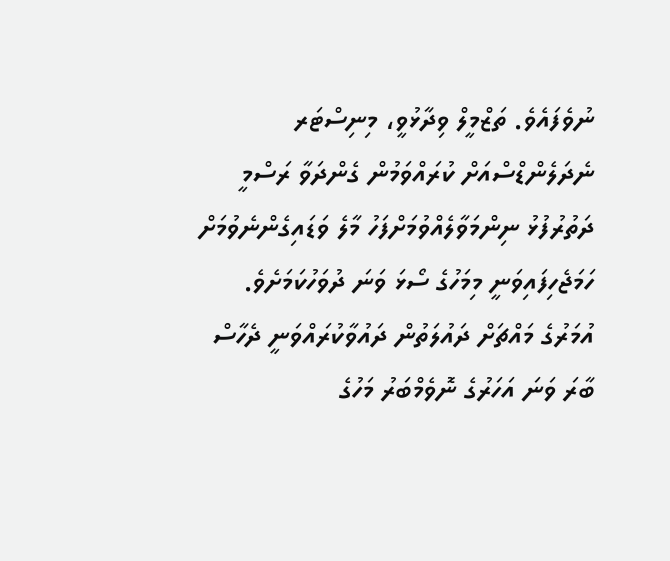ނުވެފައެވެ. ތަޒްމީލް ވިދާޅުވީ، މިނިސްޓަރ ނެދަލެންޑްސްއަށް ކުރައްވަމުން ގެންދަވާ ރަސްމީ ދަތުރުފުޅު ނިންމަވާލެއްވުމަށްފަހު މާލެ ވަޑައިގެންނެވުމަށް ހަމަޖެހިފައިވަނީ މިމަހުގެ ސޯޅަ ވަނަ ދުވަހުކަމަށެވެ.
އުމަރުގެ މައްޗަށް ދައުލަތުން ދައުވާކުރައްވަނީ ދެހާސް ބާރަ ވަނަ އަހަރުގެ ނޮވެމްބަރު މަހުގެ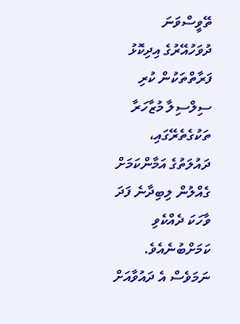ތޭވީސްވަނަ ދުވަހުއޭރުގެ އިދިކޮޅު ފަރާތްތަކުން ކުރި ސިލްސިލާ މުޒާހަރާ ތަކުގެތެރޭގައި، ދައުލަތުގެ އަމާންކަމަށް ގެއްލުން ލިބިދާނެ ފަދަ ވާހަކަ ދެއްކެވި ކަމަށްބުނެއެވެ. ނަމަވެސް އެ ދައުވާއަށް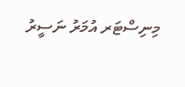މިނިސްޓަރ އުމަރު ނަސީރު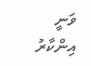ވަނީ އިންކާރު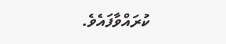ކުރައްވާފައެވެ.